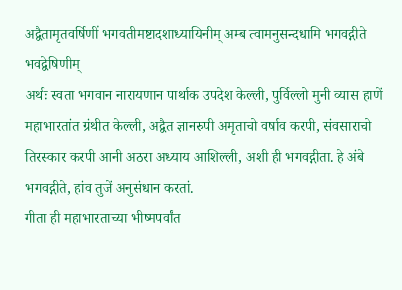अद्वैतामृतवर्षिणीं भगवतीमष्टादशाध्यायिनीम् अम्ब त्वामनुसन्दधामि भगवद्गीते भवद्वेषिणीम्
अर्थः स्वता भगवान नारायणान पार्थाक उपदेश केल्ली, पुर्विल्लो मुनी व्यास हाणें महाभारतांत ग्रंथीत केल्ली, अद्वैत ज्ञानरुपी अमृताचो वर्षाव करपी, संवसाराचो तिरस्कार करपी आनी अठरा अध्याय आशिल्ली, अशी ही भगवद्गीता. हे अंबे भगवद्गीते, हांव तुजें अनुसंधान करतां.
गीता ही महाभारताच्या भीष्मपर्वांत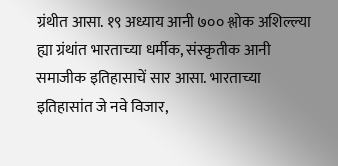ग्रंथीत आसा. १९ अध्याय आनी ७०० श्लोक अशिल्ल्या ह्या ग्रंथांत भारताच्या धर्मीक, संस्कृतीक आनी समाजीक इतिहासाचें सार आसा. भारताच्या इतिहासांत जे नवे विजार,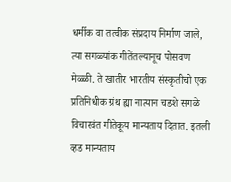धर्मीक वा तत्वीक संप्रदाय निर्माण जाले, त्या सगळ्यांक गीतेंतल्यानूच पोसवण मेळ्ळी. ते खातीर भारतीय संस्कृतीचो एक प्रतिनिधीक ग्रंथ ह्या नात्यान चडशे सगळे विचारवंत गीतेकूय मान्यताय दितात. इतली व्हड मान्यताय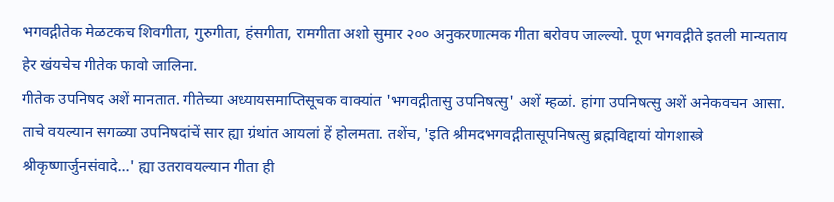भगवद्गीतेक मेळटकच शिवगीता, गुरुगीता, हंसगीता, रामगीता अशो सुमार २०० अनुकरणात्मक गीता बरोवप जाल्ल्यो. पूण भगवद्गीते इतली मान्यताय हेर खंयचेच गीतेक फावो जालिना.
गीतेक उपनिषद अशें मानतात. गीतेच्या अध्यायसमाप्तिसूचक वाक्यांत 'भगवद्गीतासु उपनिषत्सु' अशें म्हळां. हांगा उपनिषत्सु अशें अनेकवचन आसा. ताचे वयल्यान सगळ्या उपनिषदांचें सार ह्या ग्रंथांत आयलां हें होलमता. तशेंच, 'इति श्रीमदभगवद्गीतासूपनिषत्सु ब्रह्मविद्दायां योगशास्त्रे श्रीकृष्णार्जुनसंवादे...' ह्या उतरावयल्यान गीता ही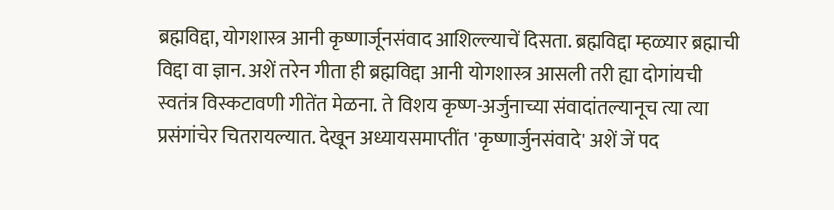ब्रह्मविद्दा, योगशास्त्र आनी कृष्णार्जूनसंवाद आशिल्ल्याचें दिसता. ब्रह्मविद्दा म्हळ्यार ब्रह्माची विद्दा वा ज्ञान. अशें तरेन गीता ही ब्रह्मविद्दा आनी योगशास्त्र आसली तरी ह्या दोगांयची स्वतंत्र विस्कटावणी गीतेंत मेळना. ते विशय कृष्ण-अर्जुनाच्या संवादांतल्यानूच त्या त्या प्रसंगांचेर चितरायल्यात. देखून अध्यायसमाप्तींत 'कृष्णार्जुनसंवादे' अशें जें पद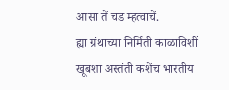आसा तें चड म्हत्वाचें.
ह्या ग्रंथाच्या निर्मिती काळाविशीं खूबशा अस्तंती कशेंच भारतीय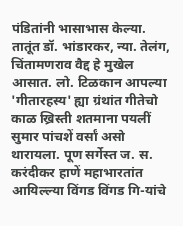पंडितांनी भासाभास केल्या. तातूंत डॉ. भांडारकर, न्या. तेलंग, चिंतामणराव वैद्द हे मुखेल आसात. लो. टिळकान आपल्या 'गीतारहस्य' ह्या ग्रंथांत गीतेचो काळ ख्रिस्ती शतमाना पयलीं सुमार पांचशें वर्सां असो थारायला. पूण सर्गेस्त ज. स. करंदीकर हाणें महाभारतांत आयिल्ल्या विंगड विंगड गि-यांचे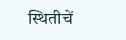स्थितीचें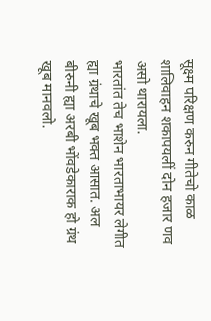सूक्ष्म परिक्षण करुन गीतेचो काळ शालिवाहन शकापयलीं दोन हजार णव असो थारायला.
भारतांत तेच भाशेन भारताभायर लेगीत ह्या ग्रंथाचे खूब भक्त आसात. अल बीरुनी ह्या अरबी भोंवडेकाराक हो ग्रंथ खूब मानवलो.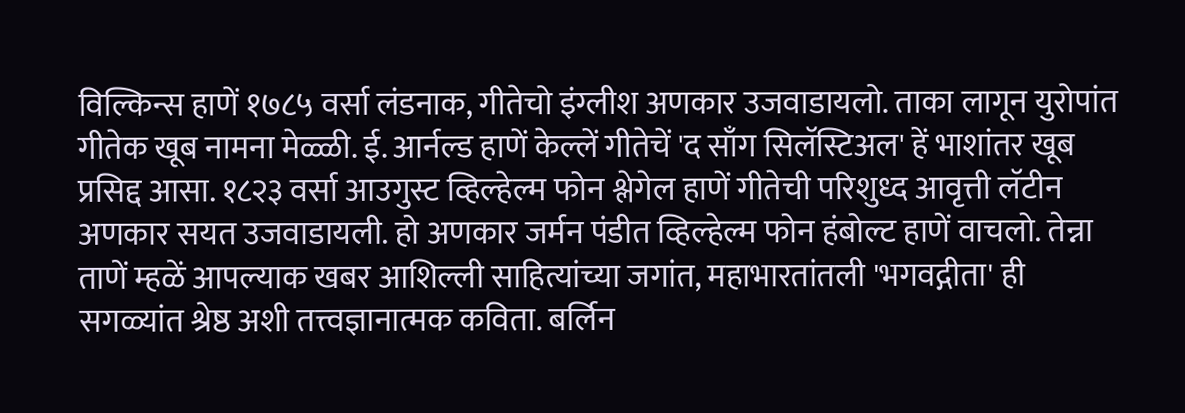विल्किन्स हाणें १७८५ वर्सा लंडनाक, गीतेचो इंग्लीश अणकार उजवाडायलो. ताका लागून युरोपांत गीतेक खूब नामना मेळ्ळी. ई. आर्नल्ड हाणें केल्लें गीतेचें 'द साँग सिलॅस्टिअल' हें भाशांतर खूब प्रसिद्द आसा. १८२३ वर्सा आउगुस्ट व्हिल्हेल्म फोन श्लेगेल हाणें गीतेची परिशुध्द आवृत्ती लॅटीन अणकार सयत उजवाडायली. हो अणकार जर्मन पंडीत व्हिल्हेल्म फोन हंबोल्ट हाणें वाचलो. तेन्ना ताणें म्हळें आपल्याक खबर आशिल्ली साहित्यांच्या जगांत, महाभारतांतली 'भगवद्गीता' ही सगळ्यांत श्रेष्ठ अशी तत्त्वज्ञानात्मक कविता. बर्लिन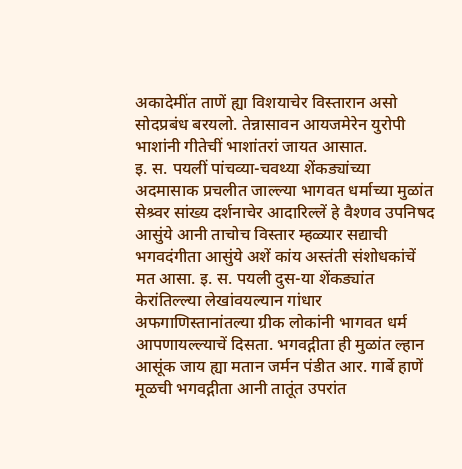अकादेमींत ताणें ह्या विशयाचेर विस्तारान असो सोदप्रबंध बरयलो. तेन्नासावन आयजमेरेन युरोपी भाशांनी गीतेचीं भाशांतरां जायत आसात.
इ. स. पयलीं पांचव्या-चवथ्या शेंकड्यांच्या अदमासाक प्रचलीत जाल्ल्या भागवत धर्माच्या मुळांत सेश्र्वर सांख्य दर्शनाचेर आदारिल्लें हे वैश्णव उपनिषद आसुंये आनी ताचोच विस्तार म्हळ्यार सद्याची भगवदंगीता आसुंये अशें कांय अस्तंती संशोधकांचें मत आसा. इ. स. पयली दुस-या शेंकड्यांत केरांतिल्ल्या लेखांवयल्यान गांधार अफगाणिस्तानांतल्या ग्रीक लोकांनी भागवत धर्म आपणायल्ल्याचें दिसता. भगवद्गीता ही मुळांत ल्हान आसूंक जाय ह्या मतान जर्मन पंडीत आर. गार्बे हाणें मूळची भगवद्गीता आनी तातूंत उपरांत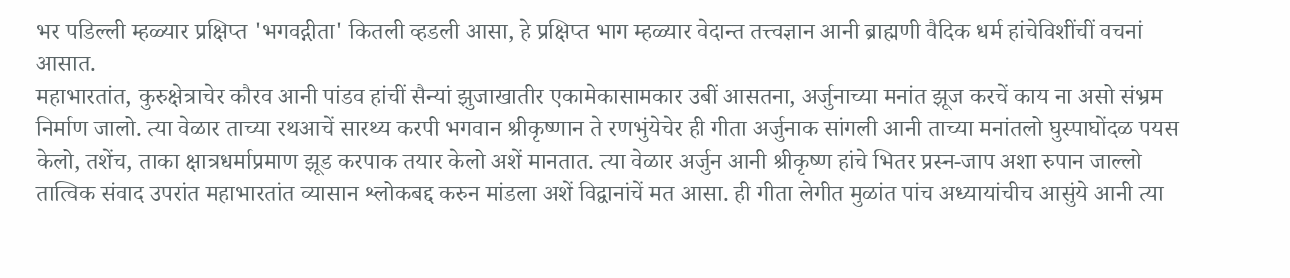भर पडिल्ली म्हळ्यार प्रक्षिप्त 'भगवद्गीता' कितली व्हडली आसा, हे प्रक्षिप्त भाग म्हळ्यार वेदान्त तत्त्वज्ञान आनी ब्राह्मणी वैदिक धर्म हांचेविशींचीं वचनां आसात.
महाभारतांत, कुरुक्षेत्राचेर कौरव आनी पांडव हांचीं सैन्यां झुजाखातीर एकामेकासामकार उबीं आसतना, अर्जुनाच्या मनांत झूज करचें काय ना असो संभ्रम निर्माण जालो. त्या वेळार ताच्या रथआचें सारथ्य करपी भगवान श्रीकृष्णान ते रणभुंयेचेर ही गीता अर्जुनाक सांगली आनी ताच्या मनांतलो घुस्पाघोंदळ पयस केलो, तशेंच, ताका क्षात्रधर्माप्रमाण झूड करपाक तयार केलो अशें मानतात. त्या वेळार अर्जुन आनी श्रीकृष्ण हांचे भितर प्रस्न-जाप अशा रुपान जाल्लो तात्विक संवाद उपरांत महाभारतांत व्यासान श्लोकबद्द करुन मांडला अशें विद्वानांचें मत आसा. ही गीता लेगीत मुळांत पांच अध्यायांचीच आसुंये आनी त्या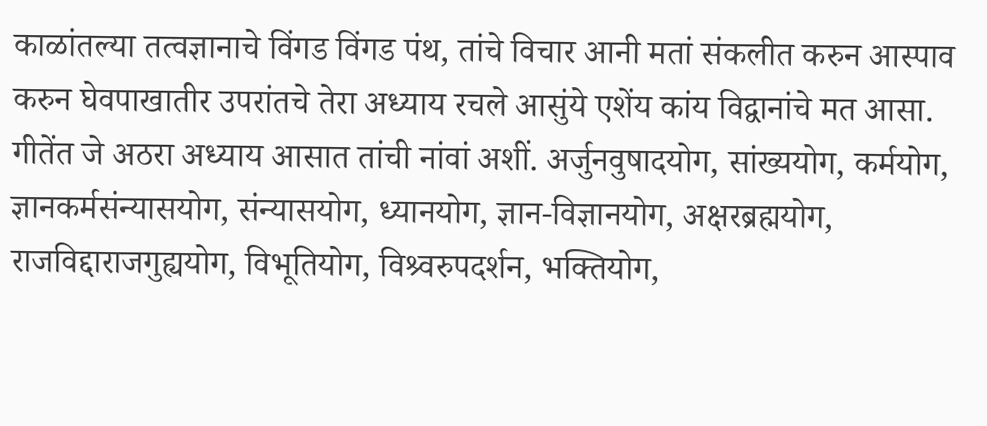काळांतल्या तत्वज्ञानाचे विंगड विंगड पंथ, तांचे विचार आनी मतां संकलीत करुन आस्पाव करुन घेवपाखातीर उपरांतचे तेरा अध्याय रचले आसुंये एशेंय कांय विद्वानांचे मत आसा.
गीतेंत जे अठरा अध्याय आसात तांची नांवां अशीं. अर्जुनवुषादयोग, सांख्ययोग, कर्मयोग, ज्ञानकर्मसंन्यासयोग, संन्यासयोग, ध्यानयोग, ज्ञान-विज्ञानयोग, अक्षरब्रह्मयोग, राजविद्दाराजगुह्ययोग, विभूतियोग, विश्र्वरुपदर्शन, भक्तियोग,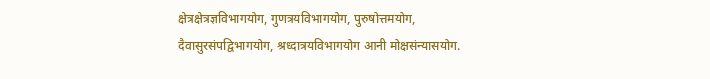क्षेत्रक्षेत्रज्ञविभागयोग, गुणत्रयविभागयोग, पुरुषोत्तमयोग, दैवासुरसंपद्विभागयोग, श्रध्दात्रयविभागयोग आनी मोक्षसंन्यासयोग.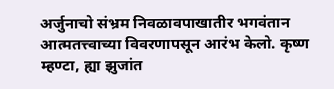अर्जुनाचो संभ्रम निवळावपाखातीर भगवंतान आत्मतत्त्वाच्या विवरणापसून आरंभ केलो. कृष्ण म्हण्टा, ह्या झुजांत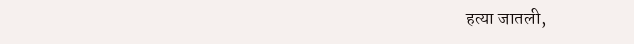हत्या जातली,